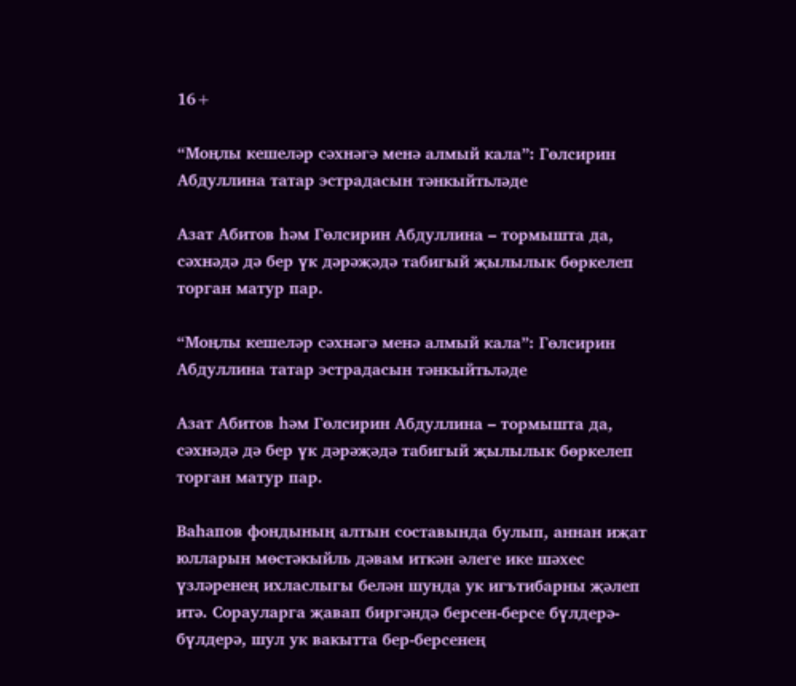16+

“Моңлы кешеләр сәхнәгә менә алмый кала”: Гөлсирин Абдуллина татар эстрадасын тәнкыйтьләде

Азат Абитов һәм Гөлсирин Абдуллина – тормышта да, сәхнәдә дә бер үк дәрәҗәдә табигый җылылык бөркелеп торган матур пар.

“Моңлы кешеләр сәхнәгә менә алмый кала”: Гөлсирин Абдуллина татар эстрадасын тәнкыйтьләде

Азат Абитов һәм Гөлсирин Абдуллина – тормышта да, сәхнәдә дә бер үк дәрәҗәдә табигый җылылык бөркелеп торган матур пар.

Ваһапов фондының алтын составында булып, аннан иҗат юлларын мөстәкыйль дәвам иткән әлеге ике шәхес үзләренең ихласлыгы белән шунда ук игътибарны җәлеп итә. Сорауларга җавап биргәндә берсен-берсе бүлдерә-бүлдерә, шул ук вакытта бер-берсенең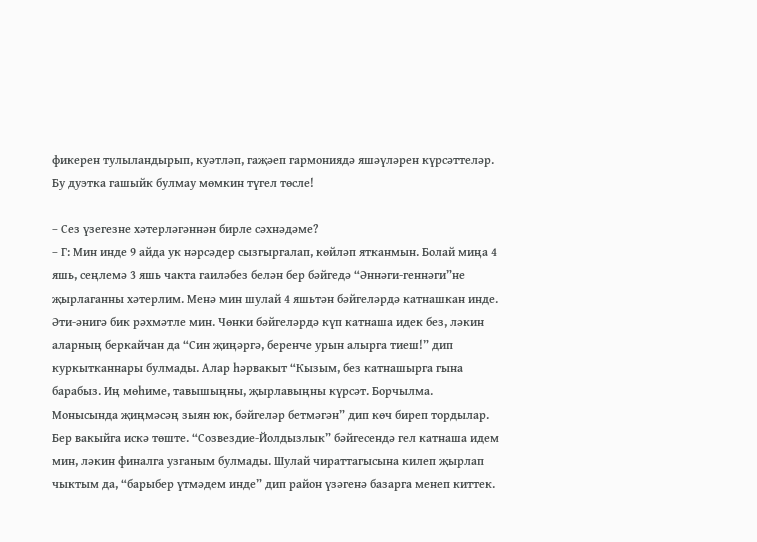фикерен тулыландырып, куәтләп, гаҗәеп гармониядә яшәүләрен күрсәттеләр. Бу дуэтка гашыйк булмау мөмкин түгел төсле!

– Сез үзегезне хәтерләгәннән бирле сәхнәдәме?
– Г: Мин инде 9 айда ук нәрсәдер сызгыргалап, көйләп ятканмын. Болай миңа 4 яшь, сеңлемә 3 яшь чакта гаиләбез белән бер бәйгедә “Әннәги-геннәги”не җырлаганны хәтерлим. Менә мин шулай 4 яшьтән бәйгеләрдә катнашкан инде. Әти-әнигә бик рәхмәтле мин. Чөнки бәйгеләрдә күп катнаша идек без, ләкин аларның беркайчан да “Син җиңәргә, беренче урын алырга тиеш!” дип куркытканнары булмады. Алар һәрвакыт “Кызым, без катнашырга гына барабыз. Иң мөһиме, тавышыңны, җырлавыңны күрсәт. Борчылма. Монысында җиңмәсәң зыян юк, бәйгеләр бетмәгән” дип көч биреп тордылар. Бер вакыйга искә төште. “Созвездие-Йолдызлык” бәйгесендә гел катнаша идем мин, ләкин финалга узганым булмады. Шулай чираттагысына килеп җырлап чыктым да, “барыбер үтмәдем инде” дип район үзәгенә базарга менеп киттек.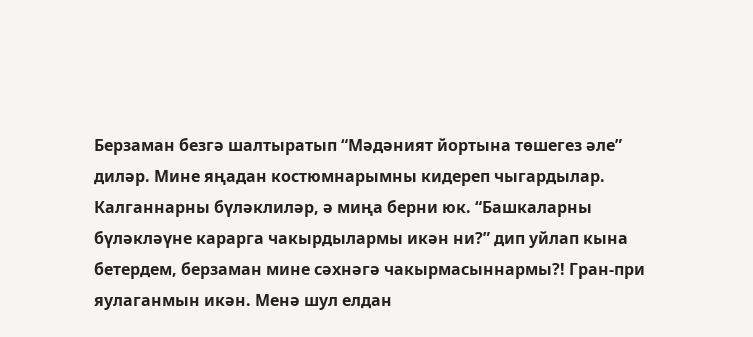Берзаман безгә шалтыратып “Мәдәният йортына төшегез әле” диләр. Мине яңадан костюмнарымны кидереп чыгардылар. Калганнарны бүләклиләр, ә миңа берни юк. “Башкаларны бүләкләүне карарга чакырдылармы икән ни?” дип уйлап кына бетердем, берзаман мине сәхнәгә чакырмасыннармы?! Гран-при яулаганмын икән. Менә шул елдан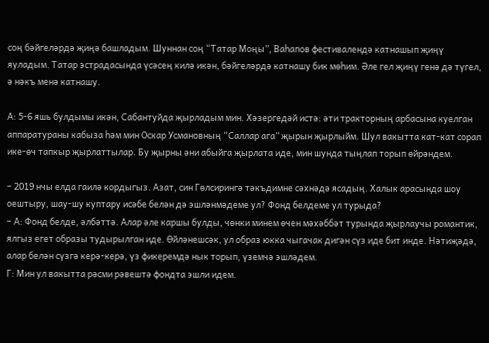соң бәйгеләрдә җиңә башладым. Шуннан соң “Татар Моңы”, Ваһапов фестивалендә катнашып җиңү яуладым. Татар эстрадасында үсәсең килә икән, бәйгеләрдә катнашу бик мөһим. Әле гел җиңү генә дә түгел, ә нәкъ менә катнашу.

А: 5-6 яшь булдымы икән, Сабантуйда җырладым мин. Хәзергедәй истә: әти тракторның арбасына куелган аппаратураны кабыза һәм мин Оскар Усмановның “Саллар ага” җырын җырлыйм. Шул вакытта кат-кат сорап ике-өч тапкыр җырлаттылар. Бу җырны әни абыйга җырлата иде, мин шунда тыңлап торып өйрәндем.

– 2019 нчы елда гаилә кордыгыз. Азат, син Гөлсирингә тәкъдимне сәхнәдә ясадың. Халык арасында шоу оештыру, шау-шу куптару исәбе белән дә эшләнмәдеме ул? Фонд белдеме ул турыда?
– А: Фонд белде, әлбәттә. Алар әле каршы булды, чөнки минем өчен мәхәббәт турында җырлаучы романтик, ялгыз егет образы тудырылган иде. Өйләнешсәк, ул образ юкка чыгачак дигән сүз иде бит инде. Нәтиҗәдә, алар белән сүзгә керә-керә, үз фикеремдә нык торып, үземчә эшләдем.
Г: Мин ул вакытта рәсми рәвештә фондта эшли идем.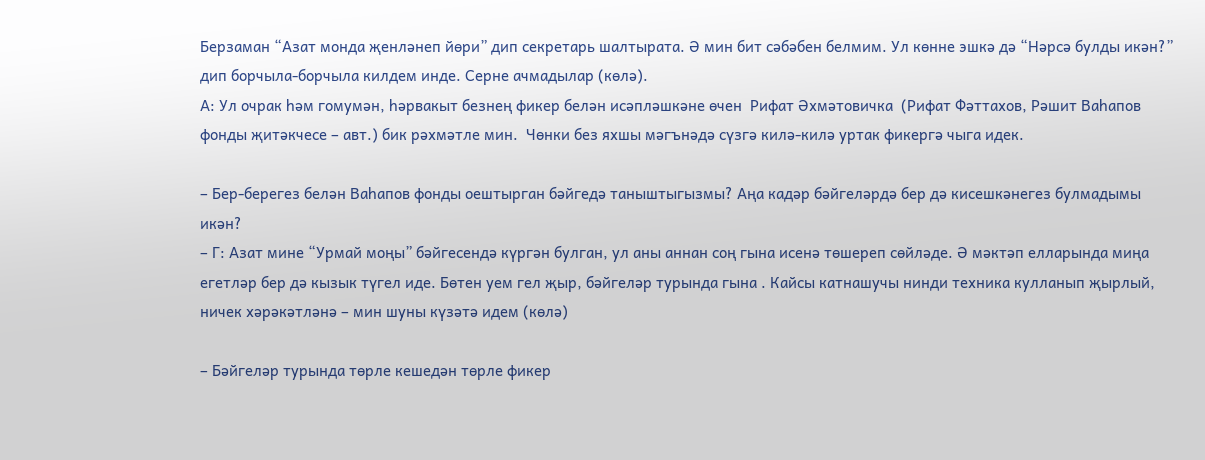Берзаман “Азат монда җенләнеп йөри” дип секретарь шалтырата. Ә мин бит сәбәбен белмим. Ул көнне эшкә дә “Нәрсә булды икән?” дип борчыла-борчыла килдем инде. Серне ачмадылар (көлә).
А: Ул очрак һәм гомумән, һәрвакыт безнең фикер белән исәпләшкәне өчен  Рифат Әхмәтовичка  (Рифат Фәттахов, Рәшит Ваһапов фонды җитәкчесе – авт.) бик рәхмәтле мин.  Чөнки без яхшы мәгънәдә сүзгә килә-килә уртак фикергә чыга идек.

– Бер-берегез белән Ваһапов фонды оештырган бәйгедә таныштыгызмы? Аңа кадәр бәйгеләрдә бер дә кисешкәнегез булмадымы икән?
– Г: Азат мине “Урмай моңы” бәйгесендә күргән булган, ул аны аннан соң гына исенә төшереп сөйләде. Ә мәктәп елларында миңа егетләр бер дә кызык түгел иде. Бөтен уем гел җыр, бәйгеләр турында гына . Кайсы катнашучы нинди техника кулланып җырлый, ничек хәрәкәтләнә – мин шуны күзәтә идем (көлә)

– Бәйгеләр турында төрле кешедән төрле фикер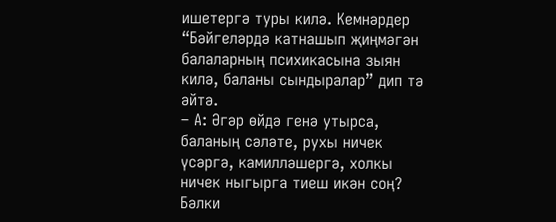ишетергә туры килә. Кемнәрдер “Бәйгеләрдә катнашып җиңмәгән балаларның психикасына зыян килә, баланы сындыралар” дип тә әйтә.
– А: Әгәр өйдә генә утырса, баланың сәләте, рухы ничек үсәргә, камилләшергә, холкы ничек ныгырга тиеш икән соң? Бәлки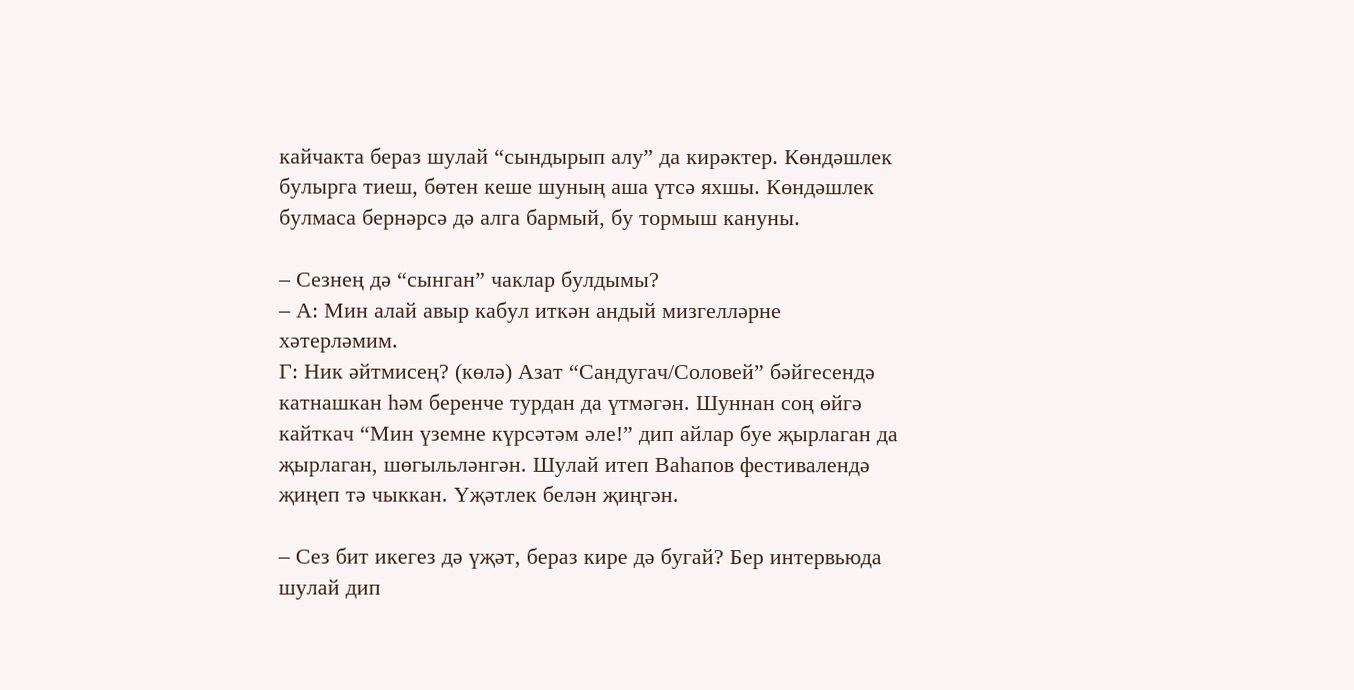кайчакта бераз шулай “сындырып алу” да кирәктер. Көндәшлек булырга тиеш, бөтен кеше шуның аша үтсә яхшы. Көндәшлек булмаса бернәрсә дә алга бармый, бу тормыш кануны.

– Сезнең дә “сынган” чаклар булдымы?
– А: Мин алай авыр кабул иткән андый мизгелләрне хәтерләмим.
Г: Ник әйтмисең? (көлә) Азат “Сандугач/Соловей” бәйгесендә катнашкан һәм беренче турдан да үтмәгән. Шуннан соң өйгә кайткач “Мин үземне күрсәтәм әле!” дип айлар буе җырлаган да җырлаган, шөгыльләнгән. Шулай итеп Ваһапов фестивалендә җиңеп тә чыккан. Үҗәтлек белән җиңгән.

– Сез бит икегез дә үҗәт, бераз кире дә бугай? Бер интервьюда шулай дип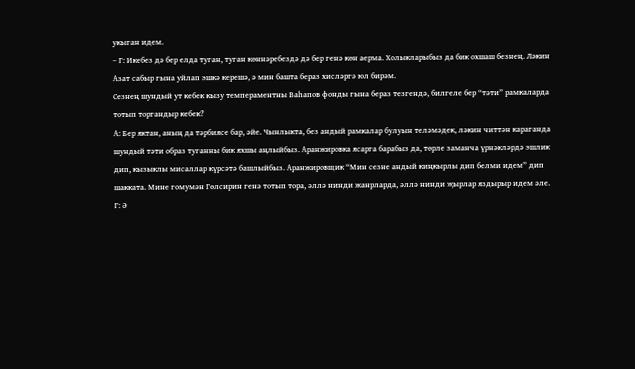укыган идем.
– Г: Икебез дә бер елда туган, туган көннәребездә дә бер генә көн аерма. Холыкларыбыз да бик охшаш безнең. Ләкин Азат сабыр гына уйлап эшкә керешә, ә мин башта бераз хисләргә юл бирәм.
Сезнең шундый ут кебек кызу темпераментны Ваһапов фонды гына бераз тезгендә, билгеле бер “тәти” рамкаларда тотып торгандыр кебек?
А: Бер яктан, аның да тәрбиясе бар, әйе. Чынлыкта, без андый рамкалар булуын теләмәдек, ләкин читтән караганда шундый тәти образ туганны бик яхшы аңлыйбыз. Аранжировка ясарга барабыз да, төрле заманча үрнәкләрдә эшлик дип, кызыклы мисаллар күрсәтә башлыйбыз. Аранжировщик “Мин сезне андый киңкырлы дип белми идем” дип шакката. Мине гомумән Гөлсирин генә тотып тора, әллә нинди жанрларда, әллә нинди җырлар яздырыр идем әле.
Г: Ә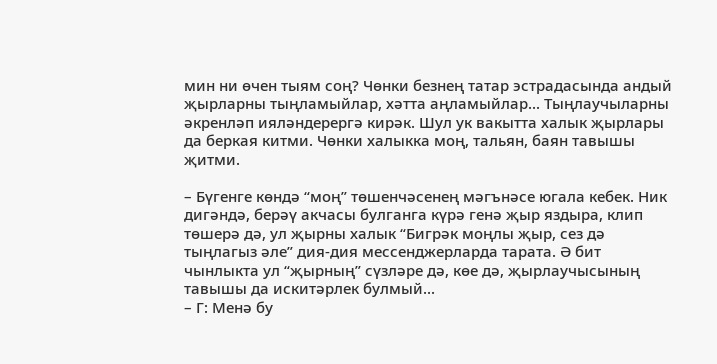мин ни өчен тыям соң? Чөнки безнең татар эстрадасында андый җырларны тыңламыйлар, хәтта аңламыйлар... Тыңлаучыларны әкренләп ияләндерергә кирәк. Шул ук вакытта халык җырлары да беркая китми. Чөнки халыкка моң, тальян, баян тавышы җитми.

– Бүгенге көндә “моң” төшенчәсенең мәгънәсе югала кебек. Ник дигәндә, берәү акчасы булганга күрә генә җыр яздыра, клип төшерә дә, ул җырны халык “Бигрәк моңлы җыр, сез дә тыңлагыз әле” дия-дия мессенджерларда тарата. Ә бит чынлыкта ул “җырның” сүзләре дә, көе дә, җырлаучысының тавышы да искитәрлек булмый...
– Г: Менә бу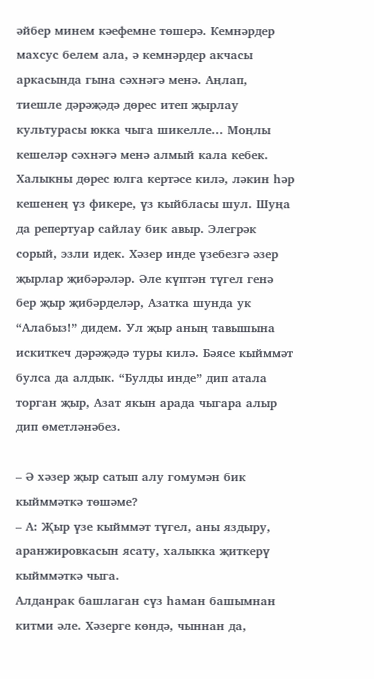әйбер минем кәефемне төшерә. Кемнәрдер махсус белем ала, ә кемнәрдер акчасы аркасында гына сәхнәгә менә. Аңлап, тиешле дәрәҗәдә дөрес итеп җырлау культурасы юкка чыга шикелле... Моңлы кешеләр сәхнәгә менә алмый кала кебек. Халыкны дөрес юлга кертәсе килә, ләкин һәр кешенең үз фикере, үз кыйбласы шул. Шуңа да репертуар сайлау бик авыр. Элегрәк сорый, эзли идек. Хәзер инде үзебезгә әзер җырлар җибәрәләр. Әле күптән түгел генә бер җыр җибәрделәр, Азатка шунда ук “Алабыз!” дидем. Ул җыр аның тавышына искиткеч дәрәҗәдә туры килә. Бәясе кыйммәт булса да алдык. “Булды инде” дип атала торган җыр, Азат якын арада чыгара алыр дип өметләнәбез.

– Ә хәзер җыр сатып алу гомумән бик кыйммәткә төшәме?
– А: Җыр үзе кыйммәт түгел, аны яздыру, аранжировкасын ясату, халыкка җиткерү кыйммәткә чыга.
Алданрак башлаган сүз һаман башымнан китми әле. Хәзерге көндә, чыннан да,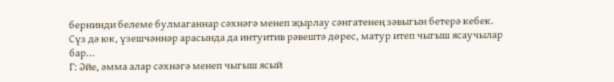бернинди белеме булмаганнар сәхнәгә менеп җырлау сәнгатенең зәвыгын бетерә кебек. Сүз дә юк, үзешчәннәр арасында да интуитив рәвештә дөрес, матур итеп чыгыш ясаучылар бар...
Г: Әйе, әмма алар сәхнәгә менеп чыгыш ясый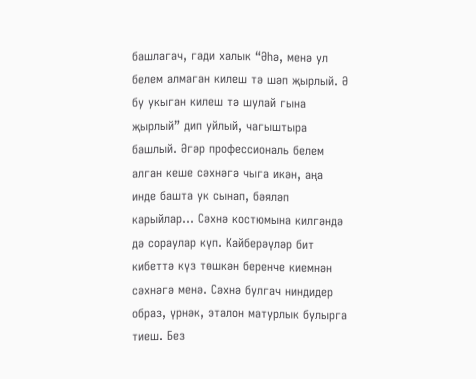башлагач, гади халык “Әһә, менә ул белем алмаган килеш тә шәп җырлый. Ә бу укыган килеш тә шулай гына җырлый” дип уйлый, чагыштыра башлый. Әгәр профессиональ белем алган кеше сәхнәгә чыга икән, аңа инде башта ук сынап, бәяләп карыйлар... Сәхнә костюмына килгәндә дә сораулар күп. Кайберәүләр бит кибеттә күз төшкән беренче киемнән сәхнәгә менә. Сәхнә булгач ниндидер образ, үрнәк, эталон матурлык булырга тиеш. Без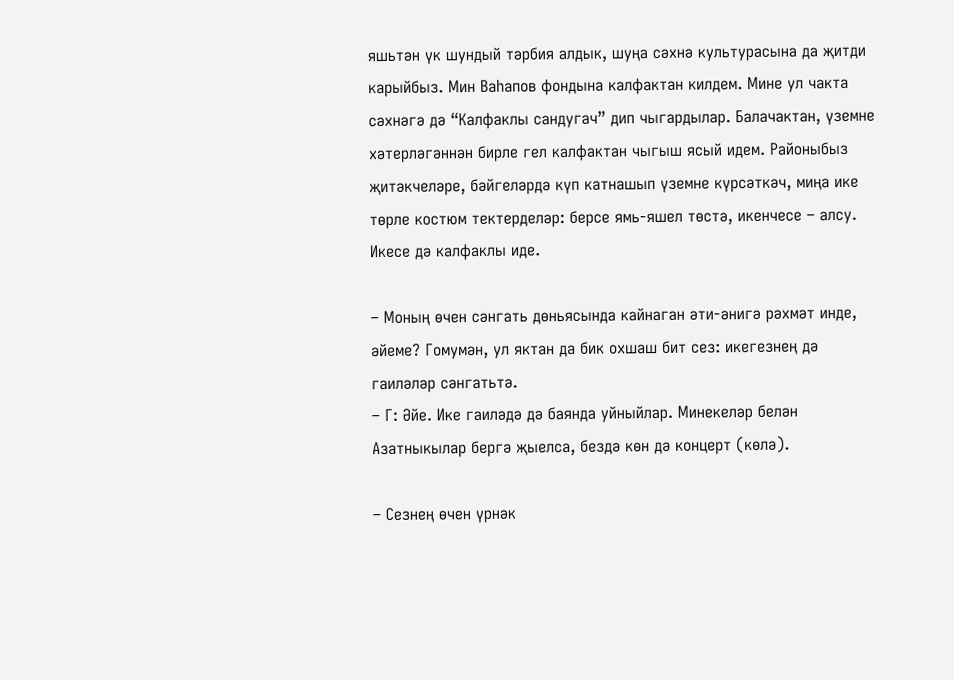яшьтән үк шундый тәрбия алдык, шуңа сәхнә культурасына да җитди карыйбыз. Мин Ваһапов фондына калфактан килдем. Мине ул чакта сәхнәгә дә “Калфаклы сандугач” дип чыгардылар. Балачактан, үземне хәтерләгәннән бирле гел калфактан чыгыш ясый идем. Районыбыз җитәкчеләре, бәйгеләрдә күп катнашып үземне күрсәткәч, миңа ике төрле костюм тектерделәр: берсе ямь-яшел төстә, икенчесе – алсу. Икесе дә калфаклы иде.

– Моның өчен сәнгать дөньясында кайнаган әти-әнигә рәхмәт инде, әйеме? Гомумән, ул яктан да бик охшаш бит сез: икегезнең дә гаиләләр сәнгатьтә.
– Г: Әйе. Ике гаиләдә дә баянда уйныйлар. Минекеләр белән Азатныкылар бергә җыелса, бездә көн дә концерт (көлә).

– Сезнең өчен үрнәк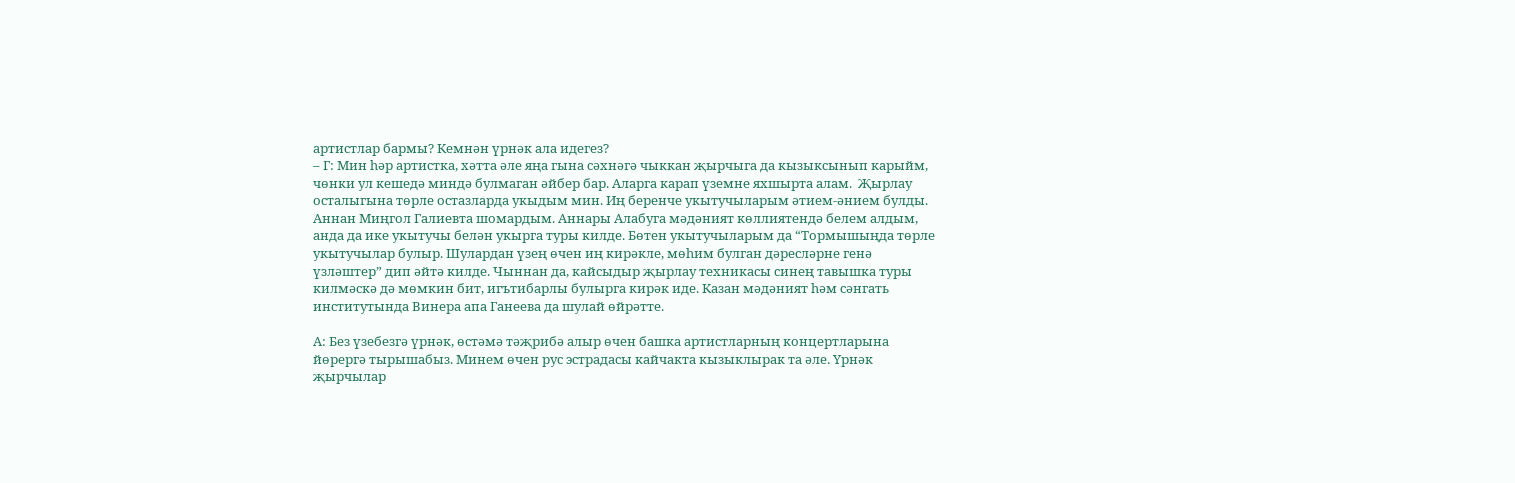артистлар бармы? Кемнән үрнәк ала идегез?
– Г: Мин һәр артистка, хәтта әле яңа гына сәхнәгә чыккан җырчыга да кызыксынып карыйм, чөнки ул кешедә миндә булмаган әйбер бар. Аларга карап үземне яхшырта алам.  Җырлау осталыгына төрле остазларда укыдым мин. Иң беренче укытучыларым әтием-әнием булды. Аннан Миңгол Галиевта шомардым. Аннары Алабуга мәдәният көллиятендә белем алдым, анда да ике укытучы белән укырга туры килде. Бөтен укытучыларым да “Тормышыңда төрле укытучылар булыр. Шулардан үзең өчен иң кирәкле, мөһим булган дәресләрне генә үзләштер” дип әйтә килде. Чыннан да, кайсыдыр җырлау техникасы синең тавышка туры килмәскә дә мөмкин бит, игътибарлы булырга кирәк иде. Казан мәдәният һәм сәнгать институтында Винера апа Ганеева да шулай өйрәтте.

А: Без үзебезгә үрнәк, өстәмә тәҗрибә алыр өчен башка артистларның концертларына йөрергә тырышабыз. Минем өчен рус эстрадасы кайчакта кызыклырак та әле. Үрнәк җырчылар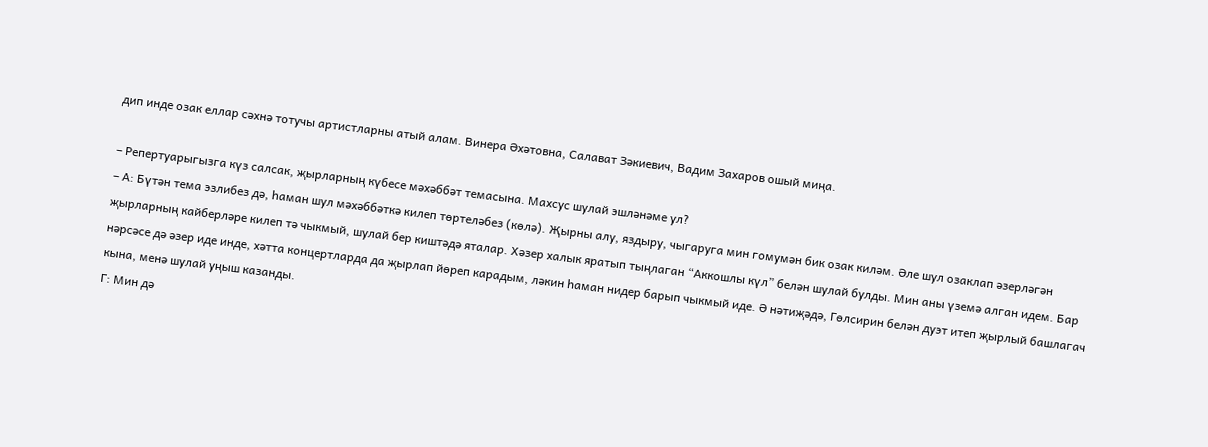дип инде озак еллар сәхнә тотучы артистларны атый алам. Винера Әхәтовна, Салават Зәкиевич, Вадим Захаров ошый миңа.

– Репертуарыгызга күз салсак, җырларның күбесе мәхәббәт темасына. Махсус шулай эшләнәме ул?
– А: Бүтән тема эзлибез дә, һаман шул мәхәббәткә килеп төртеләбез (көлә). Җырны алу, яздыру, чыгаруга мин гомумән бик озак киләм. Әле шул озаклап әзерләгән җырларның кайберләре килеп тә чыкмый, шулай бер киштәдә яталар. Хәзер халык яратып тыңлаган “Аккошлы күл” белән шулай булды. Мин аны үземә алган идем. Бар нәрсәсе дә әзер иде инде, хәтта концертларда да җырлап йөреп карадым, ләкин һаман нидер барып чыкмый иде. Ә нәтиҗәдә, Гөлсирин белән дуэт итеп җырлый башлагач кына, менә шулай уңыш казанды.
Г: Мин дә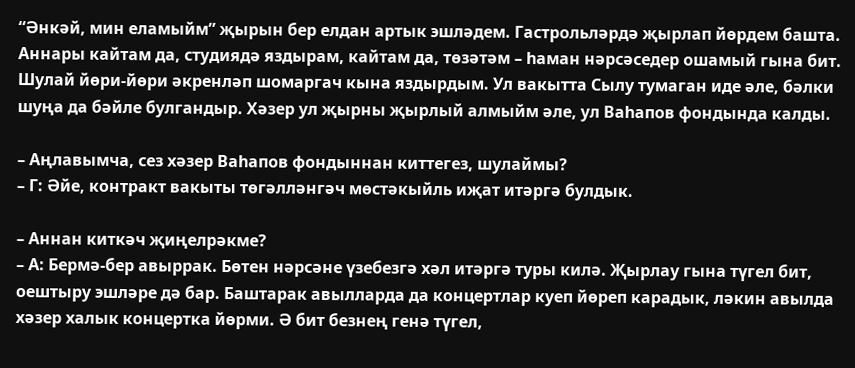“Әнкәй, мин еламыйм” җырын бер елдан артык эшләдем. Гастрольләрдә җырлап йөрдем башта. Аннары кайтам да, студиядә яздырам, кайтам да, төзәтәм – һаман нәрсәседер ошамый гына бит. Шулай йөри-йөри әкренләп шомаргач кына яздырдым. Ул вакытта Сылу тумаган иде әле, бәлки шуңа да бәйле булгандыр. Хәзер ул җырны җырлый алмыйм әле, ул Ваһапов фондында калды.

– Аңлавымча, сез хәзер Ваһапов фондыннан киттегез, шулаймы?
– Г: Әйе, контракт вакыты төгәлләнгәч мөстәкыйль иҗат итәргә булдык.

– Аннан киткәч җиңелрәкме?
– А: Бермә-бер авыррак. Бөтен нәрсәне үзебезгә хәл итәргә туры килә. Җырлау гына түгел бит, оештыру эшләре дә бар. Баштарак авылларда да концертлар куеп йөреп карадык, ләкин авылда хәзер халык концертка йөрми. Ә бит безнең генә түгел,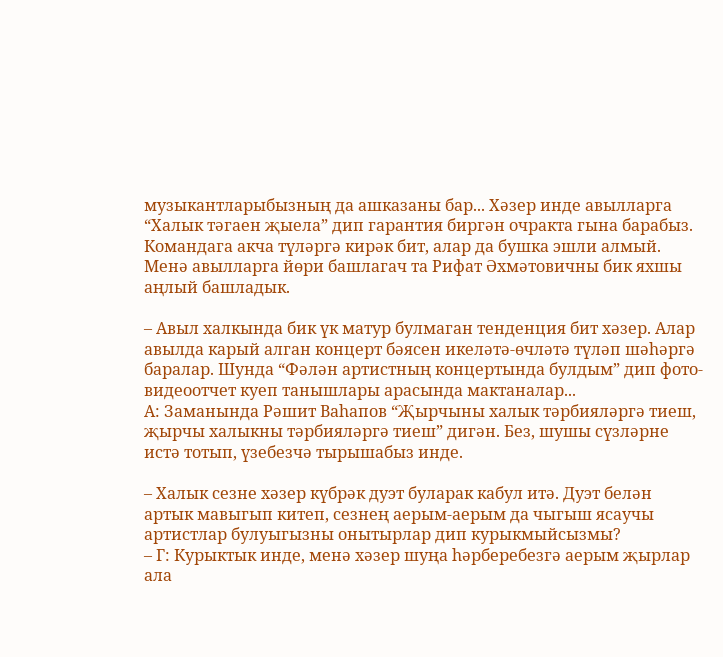музыкантларыбызның да ашказаны бар... Хәзер инде авылларга “Халык тәгаен җыела” дип гарантия биргән очракта гына барабыз. Командага акча түләргә кирәк бит, алар да бушка эшли алмый. Менә авылларга йөри башлагач та Рифат Әхмәтовичны бик яхшы аңлый башладык.

– Авыл халкында бик үк матур булмаган тенденция бит хәзер. Алар авылда карый алган концерт бәясен икеләтә-өчләтә түләп шәһәргә баралар. Шунда “Фәлән артистның концертында булдым” дип фото-видеоотчет куеп танышлары арасында мактаналар...
А: Заманында Рәшит Ваһапов “Җырчыны халык тәрбияләргә тиеш, җырчы халыкны тәрбияләргә тиеш” дигән. Без, шушы сүзләрне истә тотып, үзебезчә тырышабыз инде.

– Халык сезне хәзер күбрәк дуэт буларак кабул итә. Дуэт белән артык мавыгып китеп, сезнең аерым-аерым да чыгыш ясаучы артистлар булуыгызны онытырлар дип курыкмыйсызмы?
– Г: Курыктык инде, менә хәзер шуңа һәрберебезгә аерым җырлар ала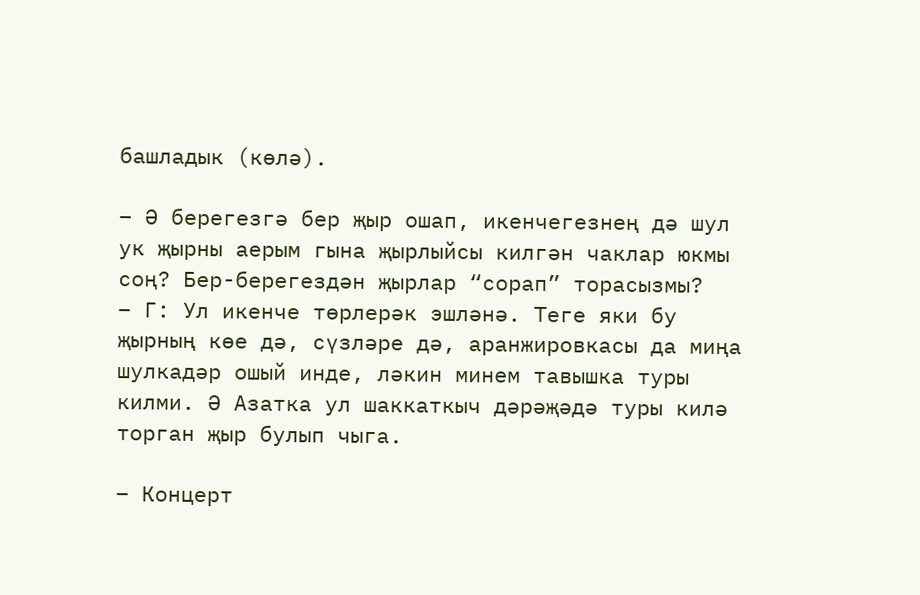башладык (көлә).

– Ә берегезгә бер җыр ошап, икенчегезнең дә шул ук җырны аерым гына җырлыйсы килгән чаклар юкмы соң? Бер-берегездән җырлар “сорап” торасызмы?
– Г: Ул икенче төрлерәк эшләнә. Теге яки бу җырның көе дә, сүзләре дә, аранжировкасы да миңа шулкадәр ошый инде, ләкин минем тавышка туры килми. Ә Азатка ул шаккаткыч дәрәҗәдә туры килә торган җыр булып чыга.

– Концерт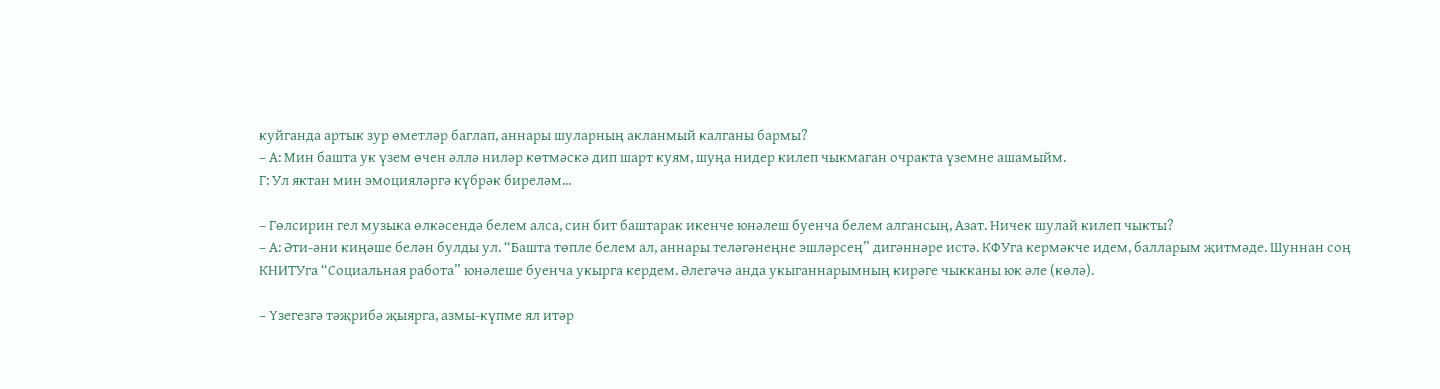куйганда артык зур өметләр баглап, аннары шуларның акланмый калганы бармы?
– А: Мин башта ук үзем өчен әллә ниләр көтмәскә дип шарт куям, шуңа нидер килеп чыкмаган очракта үземне ашамыйм.
Г: Ул яктан мин эмоцияләргә күбрәк биреләм...

– Гөлсирин гел музыка өлкәсендә белем алса, син бит баштарак икенче юнәлеш буенча белем алгансың, Азат. Ничек шулай килеп чыкты?
– А: Әти-әни киңәше белән булды ул. “Башта төпле белем ал, аннары теләгәнеңне эшләрсең” дигәннәре истә. КФУга кермәкче идем, балларым җитмәде. Шуннан соң КНИТУга “Социальная работа” юнәлеше буенча укырга кердем. Әлегәчә анда укыганнарымның кирәге чыкканы юк әле (көлә).

– Үзегезгә тәҗрибә җыярга, азмы-күпме ял итәр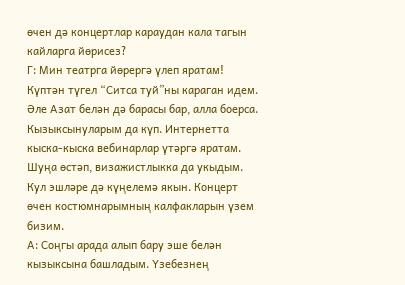өчен дә концертлар караудан кала тагын кайларга йөрисез?
Г: Мин театрга йөрергә үлеп яратам! Күптән түгел “Ситса туй”ны караган идем. Әле Азат белән дә барасы бар, алла боерса. Кызыксынуларым да күп. Интернетта кыска-кыска вебинарлар үтәргә яратам. Шуңа өстәп, визажистлыкка да укыдым. Кул эшләре дә күңелемә якын. Концерт өчен костюмнарымның калфакларын үзем бизим.
А: Соңгы арада алып бару эше белән кызыксына башладым. Үзебезнең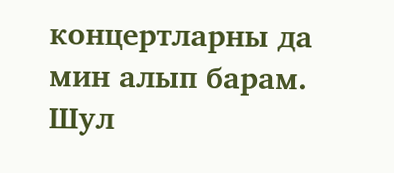концертларны да мин алып барам. Шул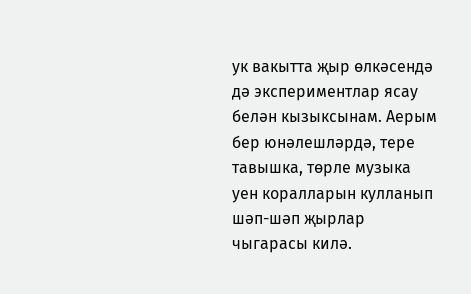ук вакытта җыр өлкәсендә дә экспериментлар ясау белән кызыксынам. Аерым бер юнәлешләрдә, тере тавышка, төрле музыка уен коралларын кулланып шәп-шәп җырлар чыгарасы килә.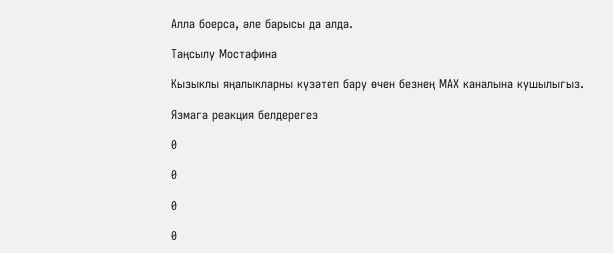Алла боерса, әле барысы да алда.

Таңсылу Мостафина

Кызыклы яңалыкларны күзәтеп бару өчен безнең МАХ каналына кушылыгыз.

Язмага реакция белдерегез

0

0

0

0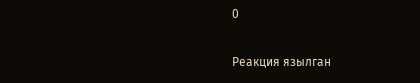0

Реакция язылган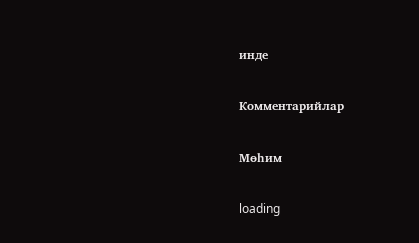инде

Комментарийлар

Мөһим

loading